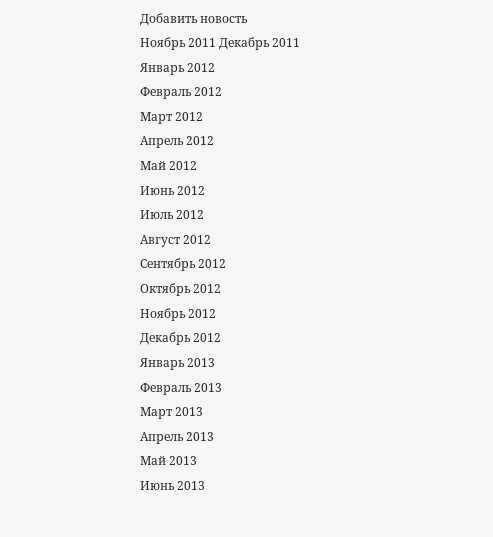Добавить новость
Ноябрь 2011 Декабрь 2011
Январь 2012
Февраль 2012
Март 2012
Апрель 2012
Май 2012
Июнь 2012
Июль 2012
Август 2012
Сентябрь 2012
Октябрь 2012
Ноябрь 2012
Декабрь 2012
Январь 2013
Февраль 2013
Март 2013
Апрель 2013
Май 2013
Июнь 2013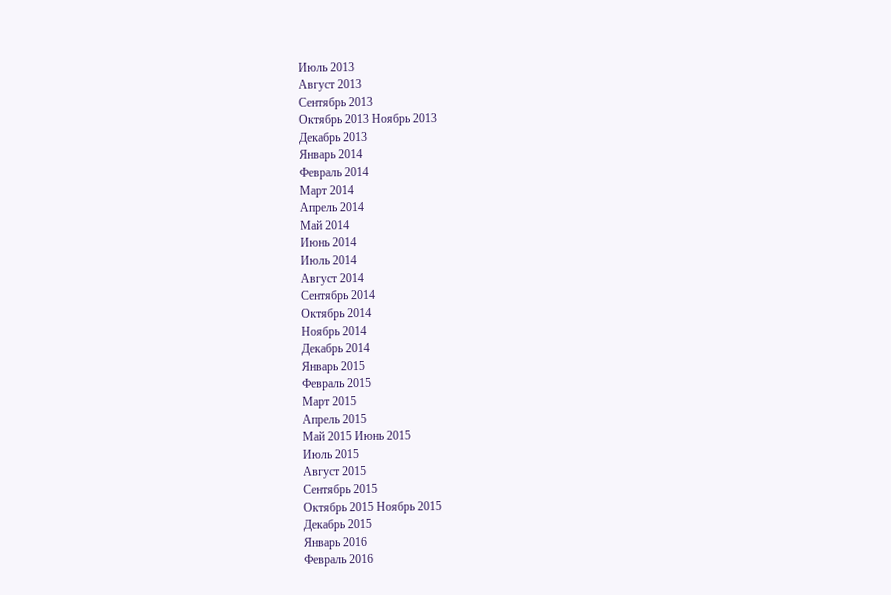Июль 2013
Август 2013
Сентябрь 2013
Октябрь 2013 Ноябрь 2013
Декабрь 2013
Январь 2014
Февраль 2014
Март 2014
Апрель 2014
Май 2014
Июнь 2014
Июль 2014
Август 2014
Сентябрь 2014
Октябрь 2014
Ноябрь 2014
Декабрь 2014
Январь 2015
Февраль 2015
Март 2015
Апрель 2015
Май 2015 Июнь 2015
Июль 2015
Август 2015
Сентябрь 2015
Октябрь 2015 Ноябрь 2015
Декабрь 2015
Январь 2016
Февраль 2016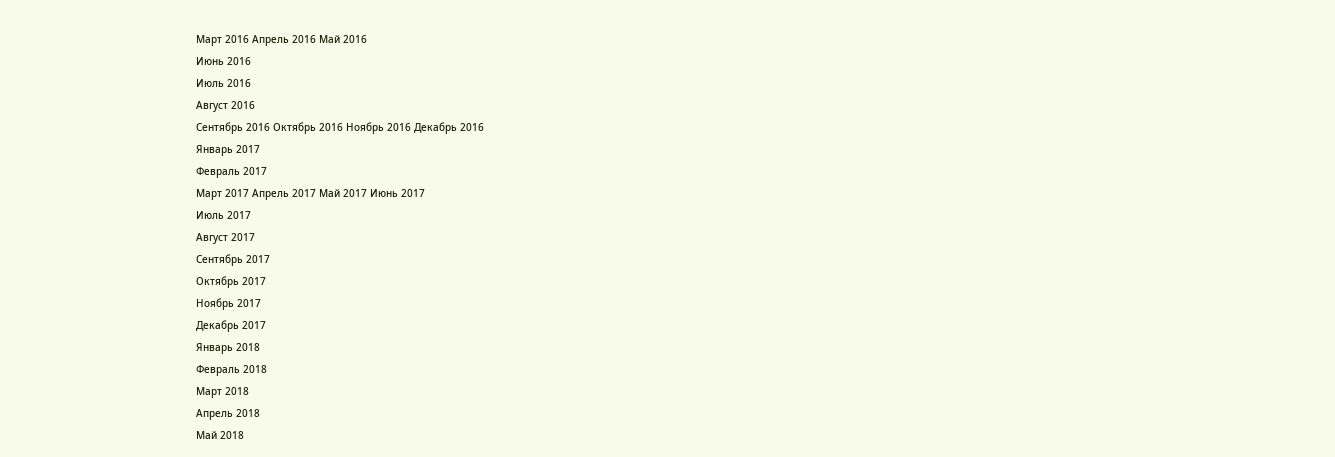Март 2016 Апрель 2016 Май 2016
Июнь 2016
Июль 2016
Август 2016
Сентябрь 2016 Октябрь 2016 Ноябрь 2016 Декабрь 2016
Январь 2017
Февраль 2017
Март 2017 Апрель 2017 Май 2017 Июнь 2017
Июль 2017
Август 2017
Сентябрь 2017
Октябрь 2017
Ноябрь 2017
Декабрь 2017
Январь 2018
Февраль 2018
Март 2018
Апрель 2018
Май 2018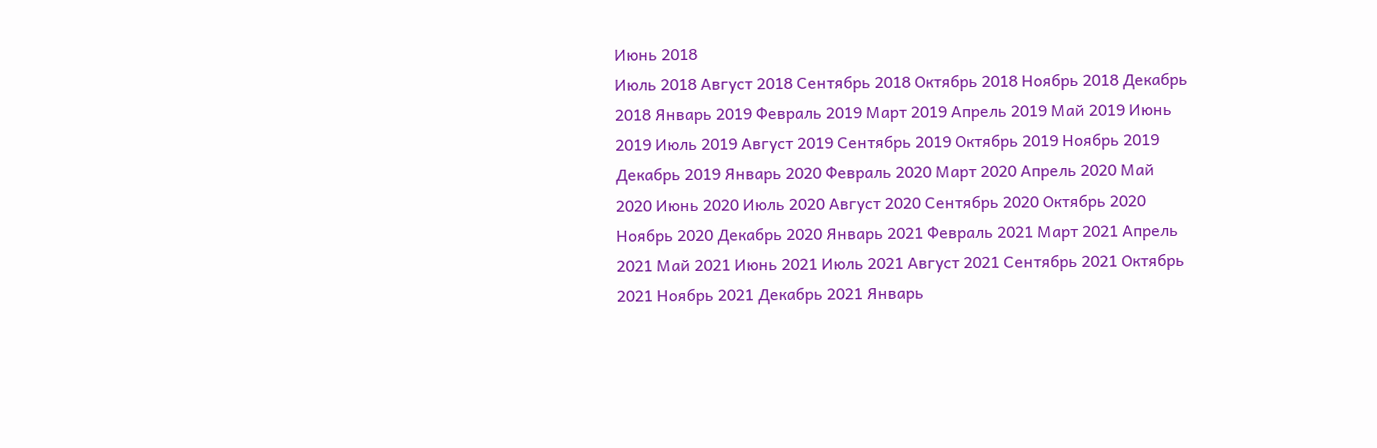Июнь 2018
Июль 2018 Август 2018 Сентябрь 2018 Октябрь 2018 Ноябрь 2018 Декабрь 2018 Январь 2019 Февраль 2019 Март 2019 Апрель 2019 Май 2019 Июнь 2019 Июль 2019 Август 2019 Сентябрь 2019 Октябрь 2019 Ноябрь 2019 Декабрь 2019 Январь 2020 Февраль 2020 Март 2020 Апрель 2020 Май 2020 Июнь 2020 Июль 2020 Август 2020 Сентябрь 2020 Октябрь 2020 Ноябрь 2020 Декабрь 2020 Январь 2021 Февраль 2021 Март 2021 Апрель 2021 Май 2021 Июнь 2021 Июль 2021 Август 2021 Сентябрь 2021 Октябрь 2021 Ноябрь 2021 Декабрь 2021 Январь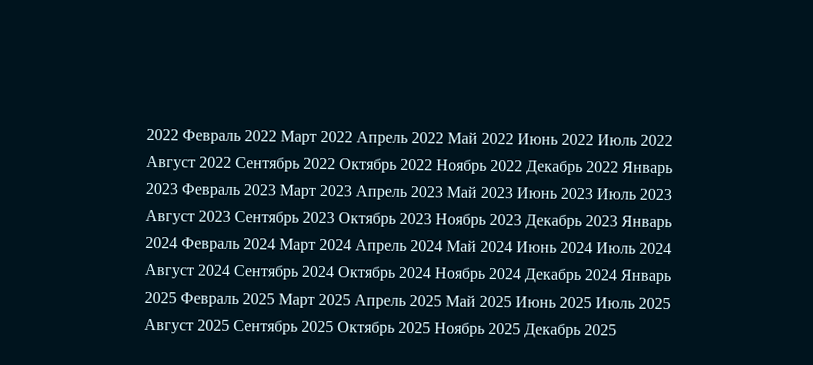2022 Февраль 2022 Март 2022 Апрель 2022 Май 2022 Июнь 2022 Июль 2022 Август 2022 Сентябрь 2022 Октябрь 2022 Ноябрь 2022 Декабрь 2022 Январь 2023 Февраль 2023 Март 2023 Апрель 2023 Май 2023 Июнь 2023 Июль 2023 Август 2023 Сентябрь 2023 Октябрь 2023 Ноябрь 2023 Декабрь 2023 Январь 2024 Февраль 2024 Март 2024 Апрель 2024 Май 2024 Июнь 2024 Июль 2024 Август 2024 Сентябрь 2024 Октябрь 2024 Ноябрь 2024 Декабрь 2024 Январь 2025 Февраль 2025 Март 2025 Апрель 2025 Май 2025 Июнь 2025 Июль 2025 Август 2025 Сентябрь 2025 Октябрь 2025 Ноябрь 2025 Декабрь 2025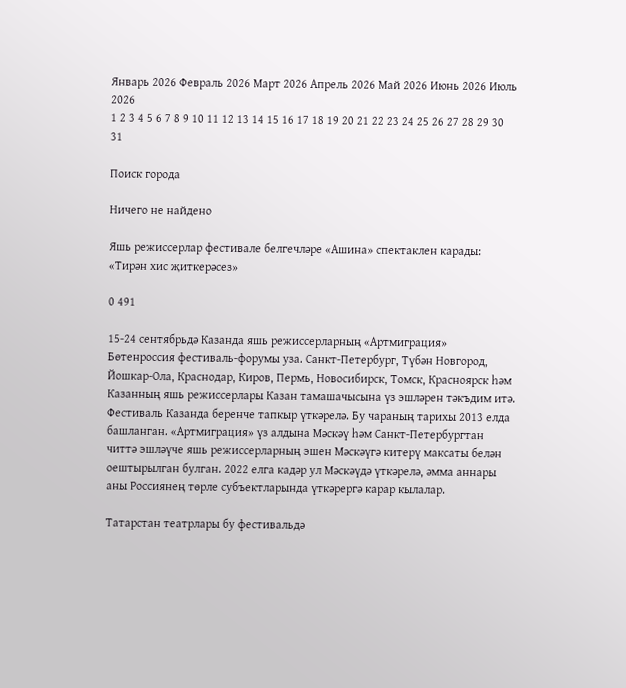Январь 2026 Февраль 2026 Март 2026 Апрель 2026 Май 2026 Июнь 2026 Июль 2026
1 2 3 4 5 6 7 8 9 10 11 12 13 14 15 16 17 18 19 20 21 22 23 24 25 26 27 28 29 30
31

Поиск города

Ничего не найдено

Яшь режиссерлар фестивале белгечләре «Ашина» спектаклен карады: «Тирән хис җиткерәсез»

0 491

15-24 сентябрьдә Казанда яшь режиссерларның «Артмиграция» Бөтенроссия фестиваль-форумы уза. Санкт-Петербург, Түбән Новгород, Йошкар-Ола, Краснодар, Киров, Пермь, Новосибирск, Томск, Красноярск һәм Казанның яшь режиссерлары Казан тамашачысына үз эшләрен тәкъдим итә. Фестиваль Казанда беренче тапкыр үткәрелә. Бу чараның тарихы 2013 елда башланган. «Артмиграция» үз алдына Мәскәү һәм Санкт-Петербургтан читтә эшләүче яшь режиссерларның эшен Мәскәүгә китерү максаты белән оештырылган булган. 2022 елга кадәр ул Мәскәүдә үткәрелә, әмма аннары аны Россиянең төрле субъектларында үткәрергә карар кылалар.

Татарстан театрлары бу фестивальдә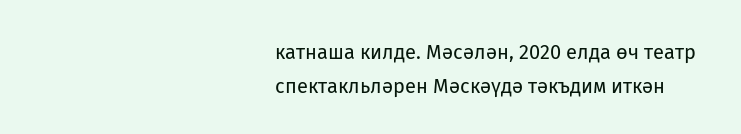катнаша килде. Мәсәлән, 2020 елда өч театр спектакльләрен Мәскәүдә тәкъдим иткән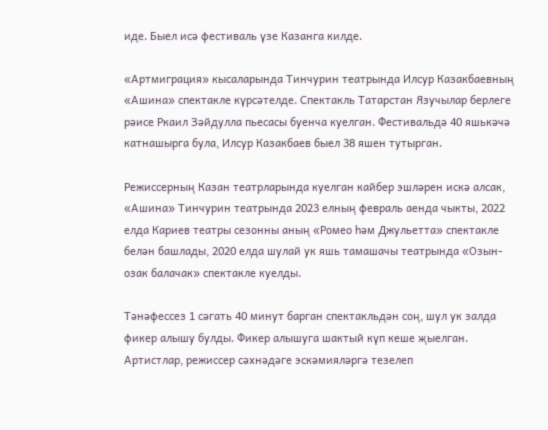иде. Быел исә фестиваль үзе Казанга килде.

«Артмиграция» кысаларында Тинчурин театрында Илсур Казакбаевның «Ашина» спектакле күрсәтелде. Спектакль Татарстан Язучылар берлеге рәисе Ркаил Зәйдулла пьесасы буенча куелган. Фестивальдә 40 яшькәчә катнашырга була, Илсур Казакбаев быел 38 яшен тутырган.

Режиссерның Казан театрларында куелган кайбер эшләрен искә алсак, «Ашина» Тинчурин театрында 2023 елның февраль аенда чыкты, 2022 елда Кариев театры сезонны аның «Ромео һәм Джульетта» спектакле белән башлады, 2020 елда шулай ук яшь тамашачы театрында «Озын-озак балачак» спектакле куелды.

Тәнәфессез 1 сәгать 40 минут барган спектакльдән соң, шул ук залда фикер алышу булды. Фикер алышуга шактый күп кеше җыелган. Артистлар, режиссер сәхнәдәге эскәмияләргә тезелеп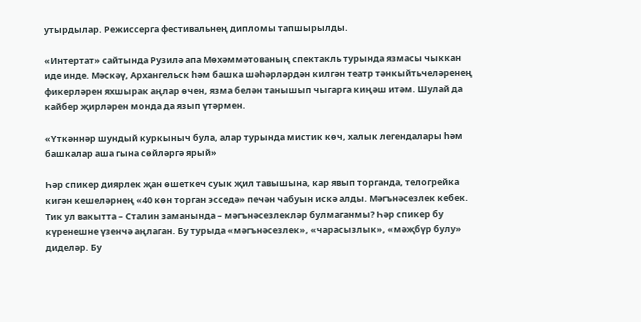утырдылар. Режиссерга фестивальнең дипломы тапшырылды.

«Интертат» сайтында Рузилә апа Мөхәммәтованың спектакль турында язмасы чыккан иде инде. Мәскәү, Архангельск һәм башка шәһәрләрдән килгән театр тәнкыйтьчеләренең фикерләрен яхшырак аңлар өчен, язма белән танышып чыгарга киңәш итәм. Шулай да кайбер җирләрен монда да язып үтәрмен.

«Үткәннәр шундый куркыныч була, алар турында мистик көч, халык легендалары һәм башкалар аша гына сөйләргә ярый»

Һәр спикер диярлек җан өшеткеч суык җил тавышына, кар явып торганда, телогрейка кигән кешеләрнең «40 көн торган эсседә» печән чабуын искә алды. Мәгънәсезлек кебек. Тик ул вакытта – Сталин заманында – мәгънәсезлекләр булмаганмы? Һәр спикер бу күренешне үзенчә аңлаган. Бу турыда «мәгънәсезлек», «чарасызлык», «мәҗбүр булу» диделәр. Бу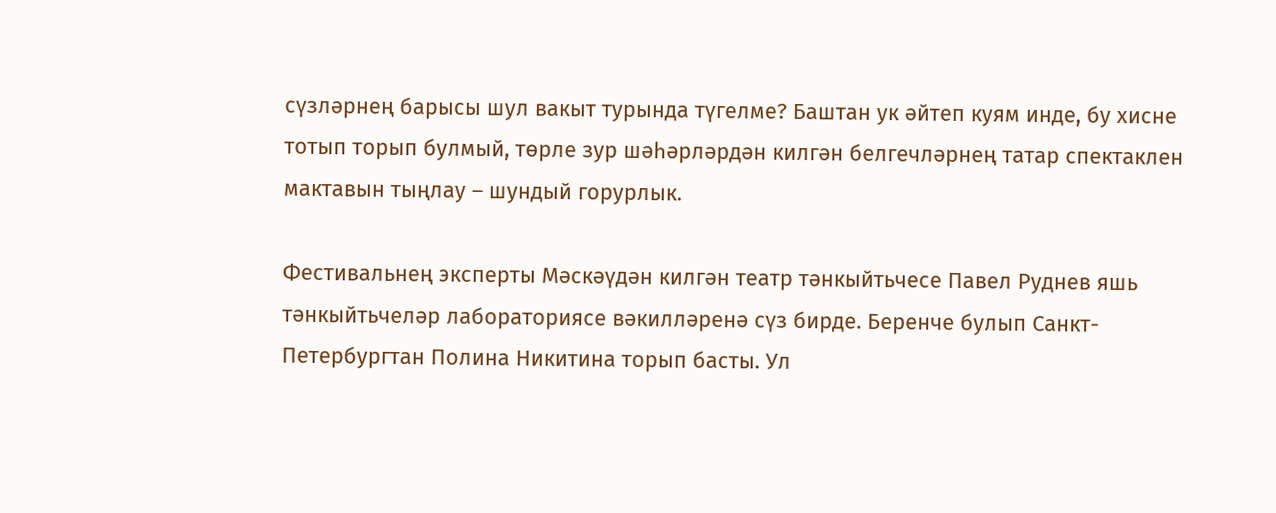сүзләрнең барысы шул вакыт турында түгелме? Баштан ук әйтеп куям инде, бу хисне тотып торып булмый, төрле зур шәһәрләрдән килгән белгечләрнең татар спектаклен мактавын тыңлау – шундый горурлык.

Фестивальнең эксперты Мәскәүдән килгән театр тәнкыйтьчесе Павел Руднев яшь тәнкыйтьчеләр лабораториясе вәкилләренә сүз бирде. Беренче булып Санкт-Петербургтан Полина Никитина торып басты. Ул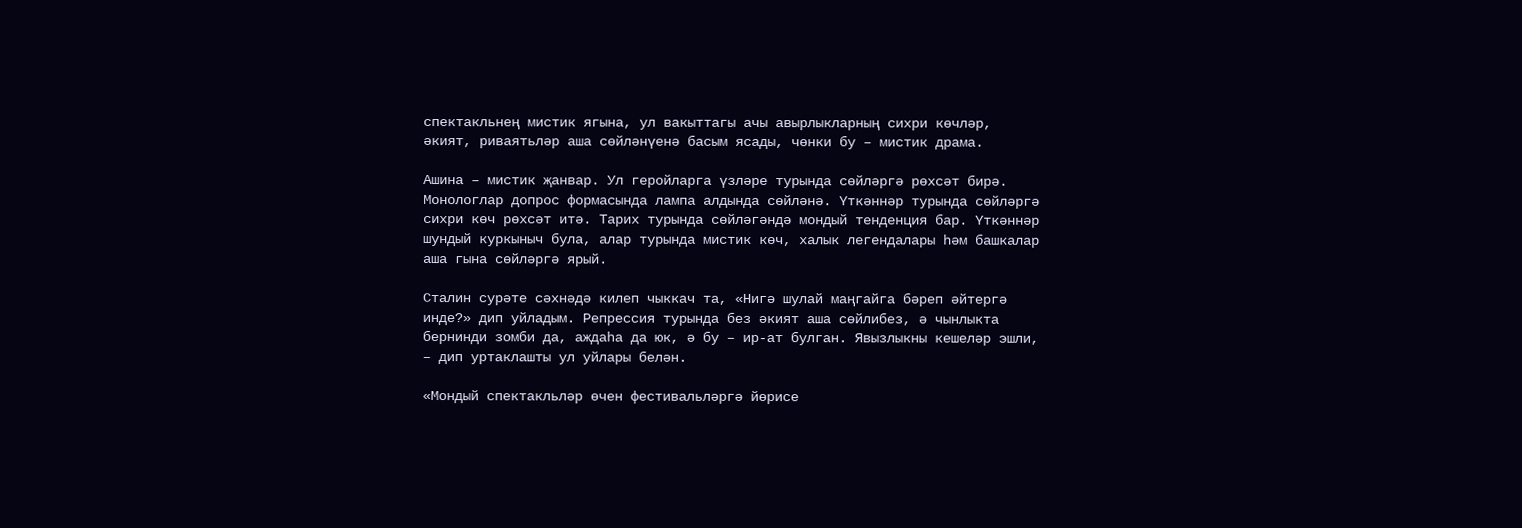спектакльнең мистик ягына, ул вакыттагы ачы авырлыкларның сихри көчләр, әкият, риваятьләр аша сөйләнүенә басым ясады, чөнки бу – мистик драма.

Ашина – мистик җанвар. Ул геройларга үзләре турында сөйләргә рөхсәт бирә. Монологлар допрос формасында лампа алдында сөйләнә. Үткәннәр турында сөйләргә сихри көч рөхсәт итә. Тарих турында сөйләгәндә мондый тенденция бар. Үткәннәр шундый куркыныч була, алар турында мистик көч, халык легендалары һәм башкалар аша гына сөйләргә ярый.

Сталин сурәте сәхнәдә килеп чыккач та, «Нигә шулай маңгайга бәреп әйтергә инде?» дип уйладым. Репрессия турында без әкият аша сөйлибез, ә чынлыкта бернинди зомби да, аждаһа да юк, ә бу – ир-ат булган. Явызлыкны кешеләр эшли, – дип уртаклашты ул уйлары белән.

«Мондый спектакльләр өчен фестивальләргә йөрисе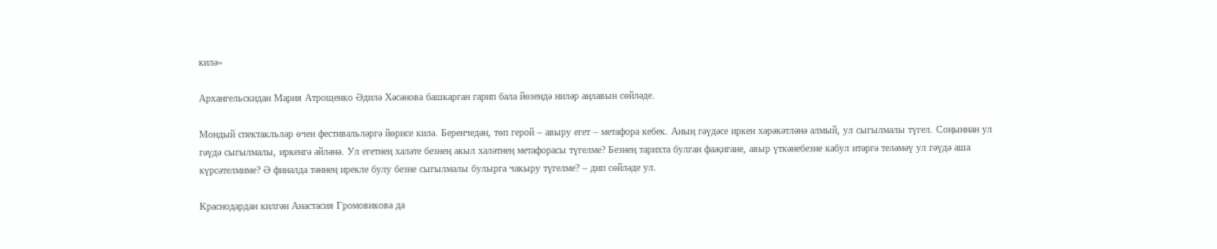килә»

Архангельскидан Мария Атрощенко Әдилә Хәсәнова башкарган гарип бала йөзендә ниләр аңлавын сөйләде.

Мондый спектакльләр өчен фестивальләргә йөрисе килә. Беренчедән, төп герой – авыру егет – метафора кебек. Аның гәүдәсе иркен хәрәкәтләнә алмый, ул сыгылмалы түгел. Соңыннан ул гәүдә сыгылмалы, иркенгә әйләнә. Ул егетнең халәте безнең акыл халәтнең метафорасы түгелме? Безнең тарихта булган фаҗигане, авыр үткәнебезне кабул итәргә теләмәү ул гәүдә аша күрсәтелмиме? Ә финалда тәннең ирекле булу безне сыгылмалы булырга чакыру түгелме? – дип сөйләде ул.

Краснодардан килгән Анастасия Громовикова да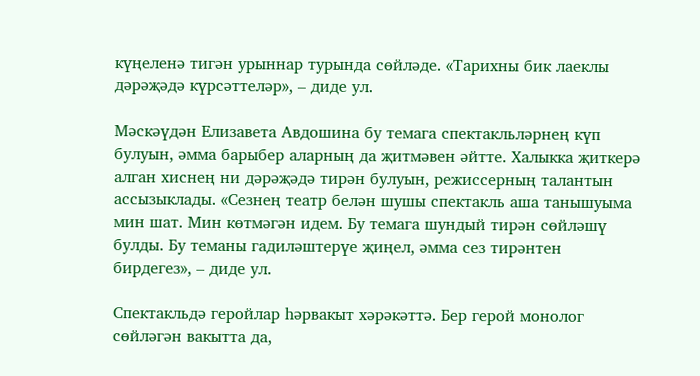күңеленә тигән урыннар турында сөйләде. «Тарихны бик лаеклы дәрәҗәдә күрсәттеләр», – диде ул.

Мәскәүдән Елизавета Авдошина бу темага спектакльләрнең күп булуын, әмма барыбер аларның да җитмәвен әйтте. Халыкка җиткерә алган хиснең ни дәрәҗәдә тирән булуын, режиссерның талантын ассызыклады. «Сезнең театр белән шушы спектакль аша танышуыма мин шат. Мин көтмәгән идем. Бу темага шундый тирән сөйләшү булды. Бу теманы гадиләштерүе җиңел, әмма сез тирәнтен бирдегез», – диде ул.

Спектакльдә геройлар һәрвакыт хәрәкәттә. Бер герой монолог сөйләгән вакытта да,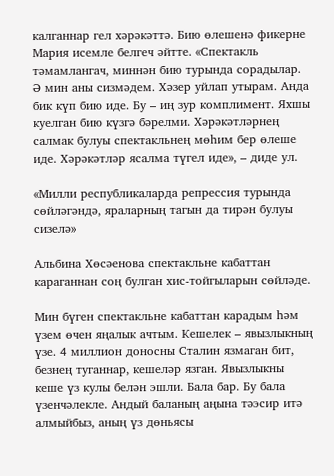калганнар гел хәрәкәттә. Бию өлешенә фикерне Мария исемле белгеч әйтте. «Спектакль тәмамлангач, миннән бию турында сорадылар. Ә мин аны сизмәдем. Хәзер уйлап утырам. Анда бик күп бию иде. Бу – иң зур комплимент. Яхшы куелган бию күзгә бәрелми. Хәрәкәтләрнең салмак булуы спектакльнең мөһим бер өлеше иде. Хәрәкәтләр ясалма түгел иде», – диде ул.

«Милли республикаларда репрессия турында сөйләгәндә, яраларның тагын да тирән булуы сизелә»

Альбина Хөсәенова спектакльне кабаттан караганнан соң булган хис-тойгыларын сөйләде.

Мин бүген спектакльне кабаттан карадым һәм үзем өчен яңалык ачтым. Кешелек – явызлыкның үзе. 4 миллион доносны Сталин язмаган бит, безнең туганнар, кешеләр язган. Явызлыкны кеше үз кулы белән эшли. Бала бар. Бу бала үзенчәлекле. Андый баланың аңына тәэсир итә алмыйбыз, аның үз дөньясы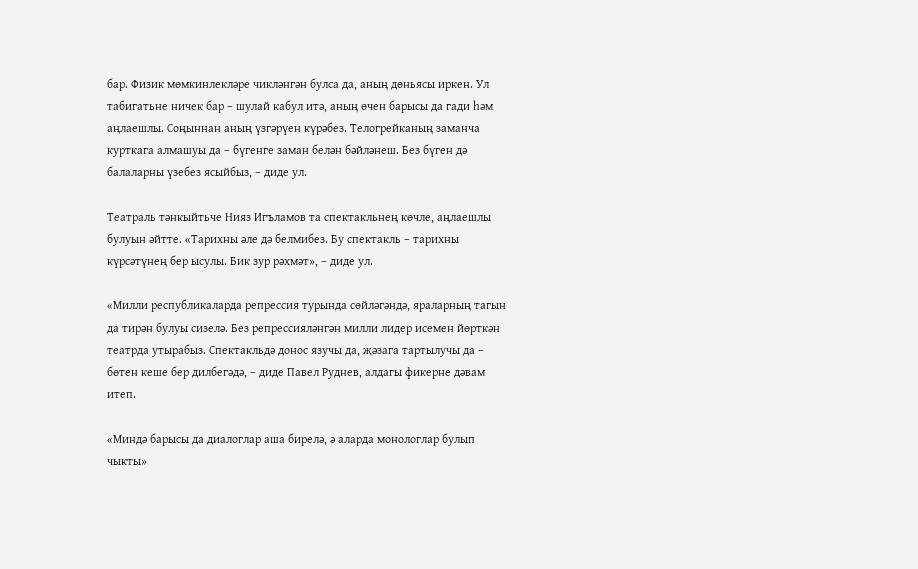бар. Физик мөмкинлекләре чикләнгән булса да, аның дөньясы иркен. Ул табигатьне ничек бар – шулай кабул итә, аның өчен барысы да гади һәм аңлаешлы. Соңыннан аның үзгәрүен күрәбез. Телогрейканың заманча курткага алмашуы да – бүгенге заман белән бәйләнеш. Без бүген дә балаларны үзебез ясыйбыз, – диде ул.

Театраль тәнкыйтьче Нияз Игъламов та спектакльнең көчле, аңлаешлы булуын әйтте. «Тарихны әле дә белмибез. Бу спектакль – тарихны күрсәтүнең бер ысулы. Бик зур рәхмәт», – диде ул.

«Милли республикаларда репрессия турында сөйләгәндә, яраларның тагын да тирән булуы сизелә. Без репрессияләнгән милли лидер исемен йөрткән театрда утырабыз. Спектакльдә донос язучы да, җәзага тартылучы да – бөтен кеше бер дилбегәдә, – диде Павел Руднев, алдагы фикерне дәвам итеп.

«Миндә барысы да диалоглар аша бирелә, ә аларда монологлар булып чыкты»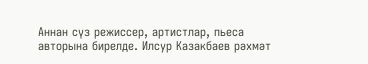Аннан сүз режиссер, артистлар, пьеса авторына бирелде. Илсур Казакбаев рәхмәт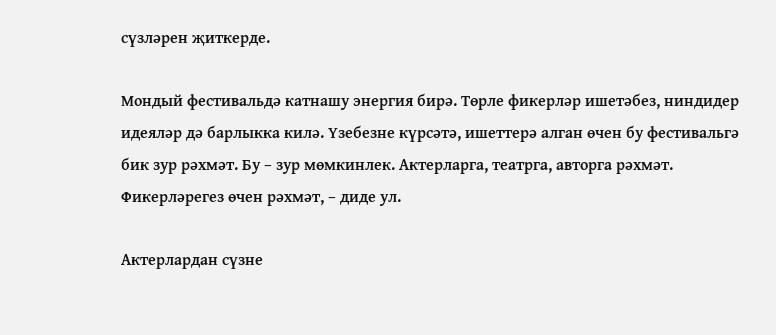сүзләрен җиткерде.

Мондый фестивальдә катнашу энергия бирә. Төрле фикерләр ишетәбез, ниндидер идеяләр дә барлыкка килә. Үзебезне күрсәтә, ишеттерә алган өчен бу фестивальгә бик зур рәхмәт. Бу – зур мөмкинлек. Актерларга, театрга, авторга рәхмәт. Фикерләрегез өчен рәхмәт, – диде ул.

Актерлардан сүзне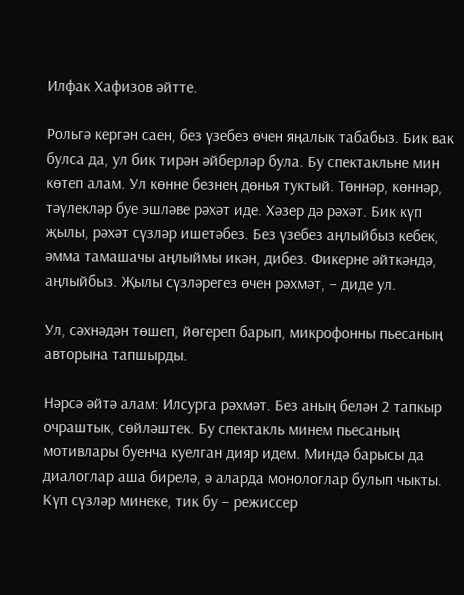Илфак Хафизов әйтте.

Рольгә кергән саен, без үзебез өчен яңалык табабыз. Бик вак булса да, ул бик тирән әйберләр була. Бу спектакльне мин көтеп алам. Ул көнне безнең дөнья туктый. Төннәр, көннәр, тәүлекләр буе эшләве рәхәт иде. Хәзер дә рәхәт. Бик күп җылы, рәхәт сүзләр ишетәбез. Без үзебез аңлыйбыз кебек, әмма тамашачы аңлыймы икән, дибез. Фикерне әйткәндә, аңлыйбыз. Җылы сүзләрегез өчен рәхмәт, – диде ул.

Ул, сәхнәдән төшеп, йөгереп барып, микрофонны пьесаның авторына тапшырды.

Нәрсә әйтә алам: Илсурга рәхмәт. Без аның белән 2 тапкыр очраштык, сөйләштек. Бу спектакль минем пьесаның мотивлары буенча куелган дияр идем. Миндә барысы да диалоглар аша бирелә, ә аларда монологлар булып чыкты. Күп сүзләр минеке, тик бу – режиссер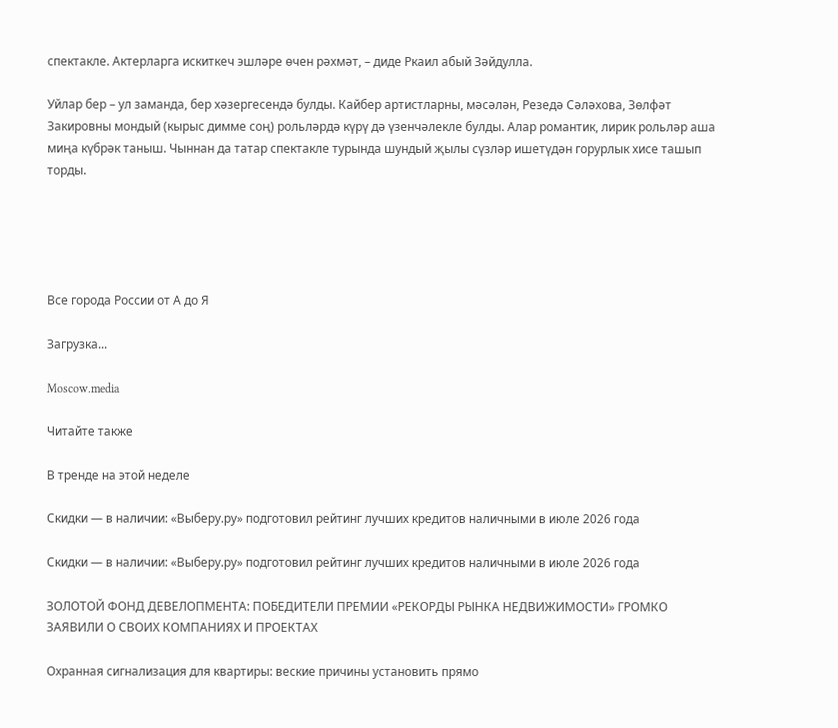спектакле. Актерларга искиткеч эшләре өчен рәхмәт, – диде Ркаил абый Зәйдулла.

Уйлар бер – ул заманда, бер хәзергесендә булды. Кайбер артистларны, мәсәлән, Резедә Сәләхова, Зөлфәт Закировны мондый (кырыс димме соң) рольләрдә күрү дә үзенчәлекле булды. Алар романтик, лирик рольләр аша миңа күбрәк таныш. Чыннан да татар спектакле турында шундый җылы сүзләр ишетүдән горурлык хисе ташып торды.





Все города России от А до Я

Загрузка...

Moscow.media

Читайте также

В тренде на этой неделе

Скидки — в наличии: «Выберу.ру» подготовил рейтинг лучших кредитов наличными в июле 2026 года

Скидки — в наличии: «Выберу.ру» подготовил рейтинг лучших кредитов наличными в июле 2026 года

ЗОЛОТОЙ ФОНД ДЕВЕЛОПМЕНТА: ПОБЕДИТЕЛИ ПРЕМИИ «РЕКОРДЫ РЫНКА НЕДВИЖИМОСТИ» ГРОМКО ЗАЯВИЛИ О СВОИХ КОМПАНИЯХ И ПРОЕКТАХ

Охранная сигнализация для квартиры: веские причины установить прямо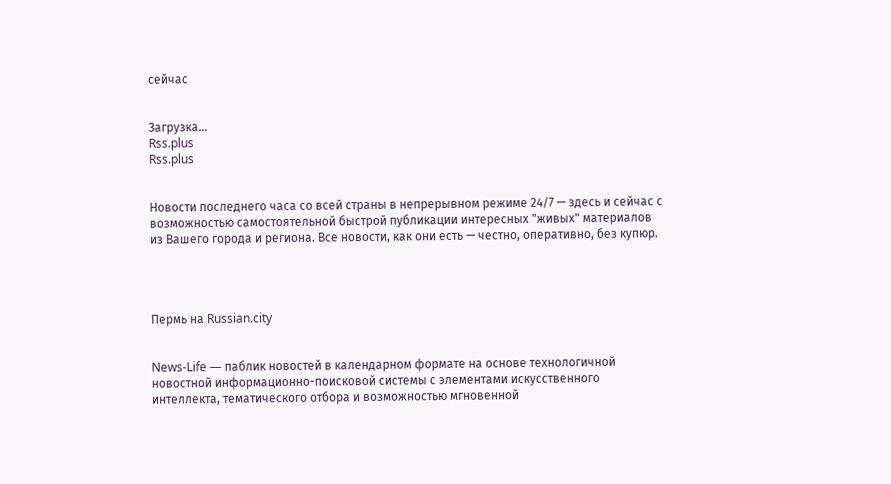сейчас


Загрузка...
Rss.plus
Rss.plus


Новости последнего часа со всей страны в непрерывном режиме 24/7 — здесь и сейчас с возможностью самостоятельной быстрой публикации интересных "живых" материалов из Вашего города и региона. Все новости, как они есть — честно, оперативно, без купюр.




Пермь на Russian.city


News-Life — паблик новостей в календарном формате на основе технологичной новостной информационно-поисковой системы с элементами искусственного интеллекта, тематического отбора и возможностью мгновенной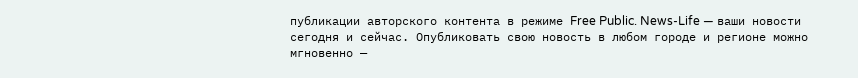публикации авторского контента в режиме Free Public. News-Life — ваши новости сегодня и сейчас. Опубликовать свою новость в любом городе и регионе можно мгновенно —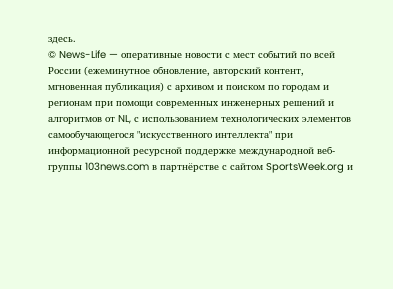здесь.
© News-Life — оперативные новости с мест событий по всей России (ежеминутное обновление, авторский контент, мгновенная публикация) с архивом и поиском по городам и регионам при помощи современных инженерных решений и алгоритмов от NL, с использованием технологических элементов самообучающегося "искусственного интеллекта" при информационной ресурсной поддержке международной веб-группы 103news.com в партнёрстве с сайтом SportsWeek.org и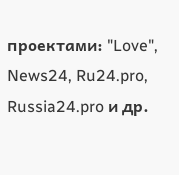проектами: "Love", News24, Ru24.pro, Russia24.pro и др.